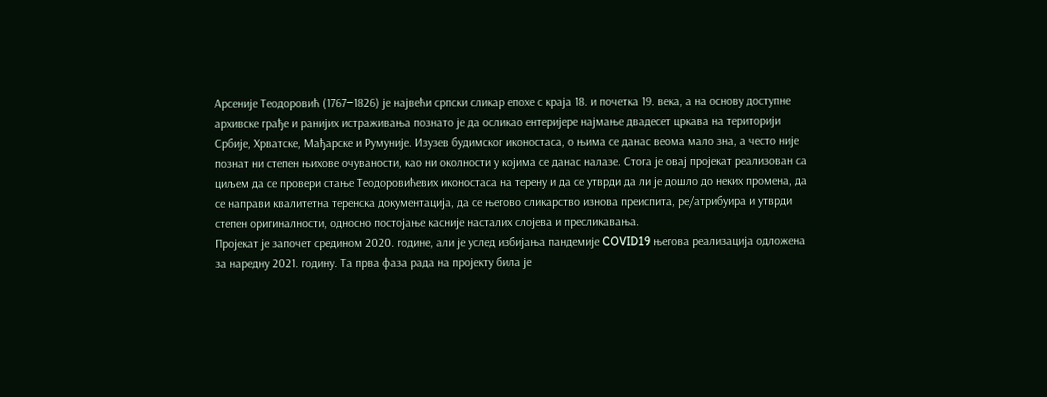Арсеније Теодоровић (1767‒1826) је највећи српски сликар епохе с краја 18. и почетка 19. века, а на основу доступне архивске грађе и ранијих истраживања познато је да осликао ентеријере најмање двадесет цркава на територији Србије, Хрватске, Мађарске и Румуније. Изузев будимског иконостаса, о њима се данас веома мало зна, а често није познат ни степен њихове очуваности, као ни околности у којима се данас налазе. Стога је овај пројекат реализован са циљем да се провери стање Теодоровићевих иконостаса на терену и да се утврди да ли је дошло до неких промена, да се направи квалитетна теренска документација, да се његово сликарство изнова преиспита, ре/атрибуира и утврди степен оригиналности, односно постојање касније насталих слојева и пресликавања.
Пројекат је започет средином 2020. године, али је услед избијања пандемије COVID19 његова реализација одложена за наредну 2021. годину. Та прва фаза рада на пројекту била је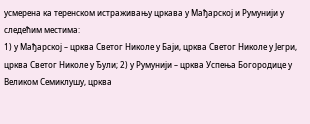усмерена ка теренском истраживању цркава у Мађарској и Румунији у следећим местима:
1) у Мађарској – црква Светог Николе у Баји, црква Светог Николе у Јегри, црква Светог Николе у Ђули; 2) у Румунији – црква Успења Богородице у Великом Семиклушу, црква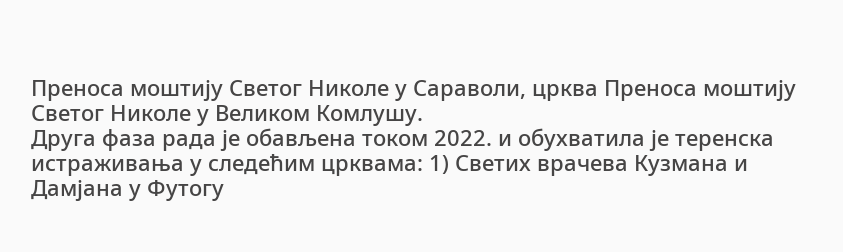Преноса моштију Светог Николе у Сараволи, црква Преноса моштију Светог Николе у Великом Комлушу.
Друга фаза рада је обављена током 2022. и обухватила је теренска истраживања у следећим црквама: 1) Светих врачева Кузмана и Дамјана у Футогу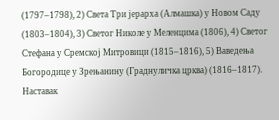(1797–1798), 2) Света Три јерарха (Алмашка) у Новом Саду (1803–1804), 3) Светог Николе у Меленцима (1806), 4) Светог Стефана у Сремској Митровици (1815–1816), 5) Ваведења Богородице у Зрењанину (Граднуличка црква) (1816–1817). Наставак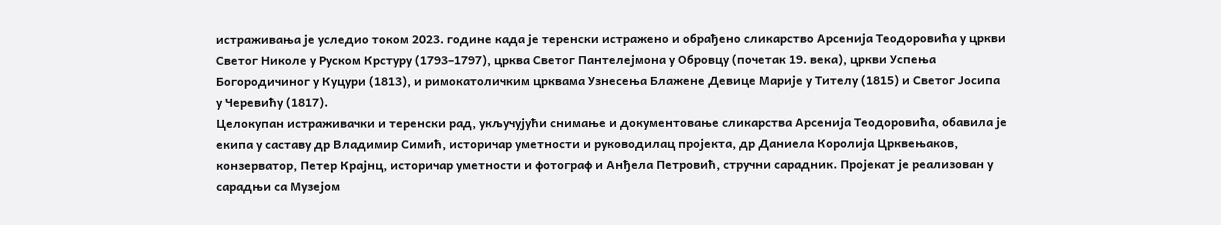истраживања је уследио током 2023. године када је теренски истражено и обрађено сликарство Арсенија Теодоровића у цркви Светог Николе у Руском Крстуру (1793–1797), црква Светог Пантелејмона у Обровцу (почетак 19. века), цркви Успења Богородичиног у Куцури (1813), и римокатоличким црквама Узнесења Блажене Девице Марије у Тителу (1815) и Светог Јосипа у Черевићу (1817).
Целокупан истраживачки и теренски рад, укључујући снимање и документовање сликарства Арсенија Теодоровића, обавила је екипа у саставу др Владимир Симић, историчар уметности и руководилац пројекта, др Даниела Королија Црквењаков, конзерватор, Петер Крајнц, историчар уметности и фотограф и Анђела Петровић, стручни сарадник. Пројекат је реализован у сарадњи са Музејом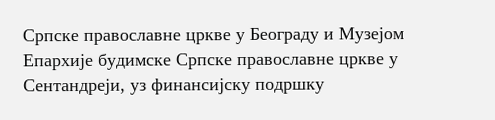Српске православне цркве у Београду и Музејом Епархије будимске Српске православне цркве у Сентандреји, уз финансијску подршку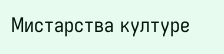Мистарства културе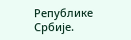Републике Србије.